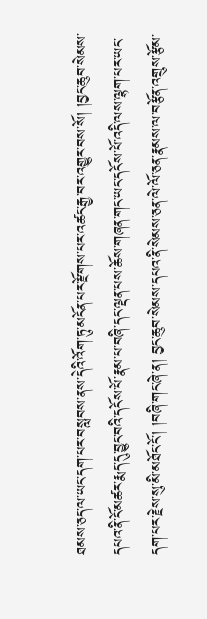ཐམས་ཅད་ལ་ཡང་དག་པར་བསླབས་ནས་དེའི་འོག་ཏུ་མངོན་པར་རྫོགས་པར་འཚང་རྒྱ་བར་འགྱུར་བས་སོ། །བྱང་ཆུབ་སེམས་དཔའ་ནི་ངོ་མཚར་རྨད་དུ་བྱུང་བའི་དངོས་པོ་རྣམ་པ་བཞི་དང་ལྡན་པས་ཆོས་གཞན་གང་ཡང་དངོས་པོ་འདི་ལས་ལྷག་པར་ཡང་དག་པར་རྗེས་སུ་མི་མཐོང་ངོ་། །བཞི་གང་ཞེ་ན། བྱང་ཆུབ་སེམས་དཔའ་ནི་སེམས་ཅན་ལེ་ལོ་ཅན་རྣམས་ལ་བརྩོན་འགྲུས་རྩོམ་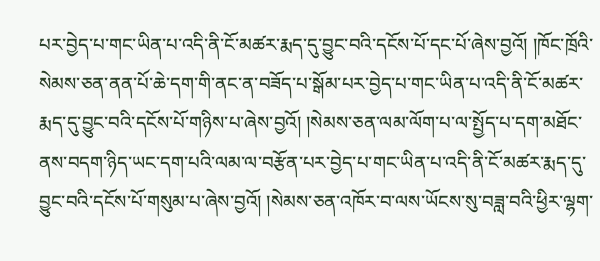པར་བྱེད་པ་གང་ཡིན་པ་འདི་ནི་ངོ་མཚར་རྨད་དུ་བྱུང་བའི་དངོས་པོ་དང་པོ་ཞེས་བྱའོ། །ཁོང་ཁྲོའི་སེམས་ཅན་ནན་པོ་ཆེ་དག་གི་ནང་ན་བཟོད་པ་སྒོམ་པར་བྱེད་པ་གང་ཡིན་པ་འདི་ནི་ངོ་མཚར་རྨད་དུ་བྱུང་བའི་དངོས་པོ་གཉིས་པ་ཞེས་བྱའོ། །སེམས་ཅན་ལམ་ལོག་པ་ལ་སྤྱོད་པ་དག་མཐོང་ནས་བདག་ཉིད་ཡང་དག་པའི་ལམ་ལ་བརྩོན་པར་བྱེད་པ་གང་ཡིན་པ་འདི་ནི་ངོ་མཚར་རྨད་དུ་བྱུང་བའི་དངོས་པོ་གསུམ་པ་ཞེས་བྱའོ། །སེམས་ཅན་འཁོར་བ་ལས་ཡོངས་སུ་བཟླ་བའི་ཕྱིར་ལྷག་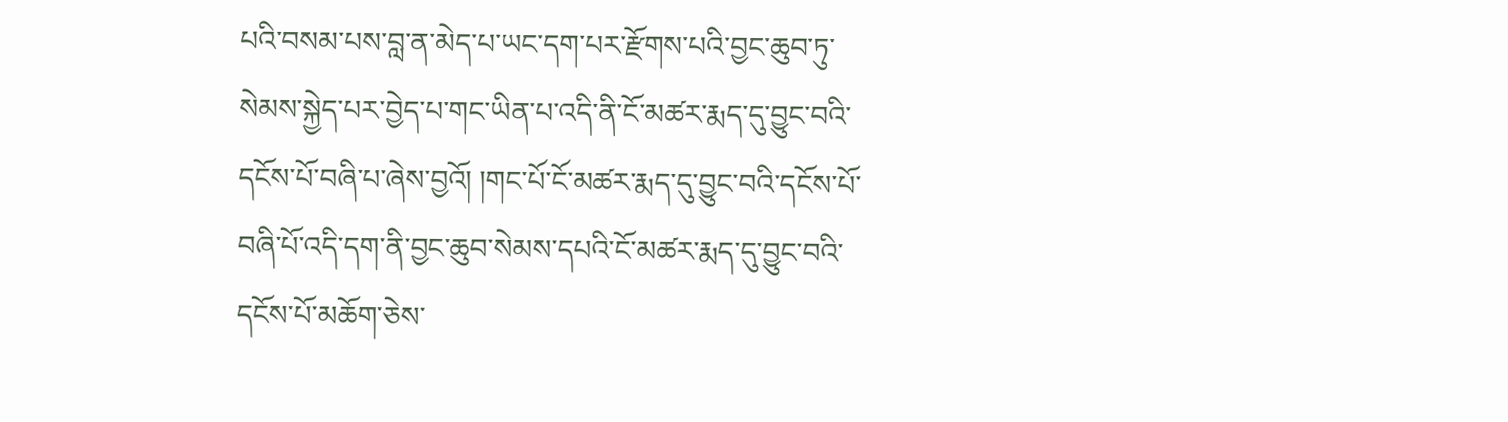པའི་བསམ་པས་བླ་ན་མེད་པ་ཡང་དག་པར་རྫོགས་པའི་བྱང་ཆུབ་ཏུ་སེམས་སྐྱེད་པར་བྱེད་པ་གང་ཡིན་པ་འདི་ནི་ངོ་མཚར་རྨད་དུ་བྱུང་བའི་དངོས་པོ་བཞི་པ་ཞེས་བྱའོ། །གང་པོ་ངོ་མཚར་རྨད་དུ་བྱུང་བའི་དངོས་པོ་བཞི་པོ་འདི་དག་ནི་བྱང་ཆུབ་སེམས་དཔའི་ངོ་མཚར་རྨད་དུ་བྱུང་བའི་དངོས་པོ་མཆོག་ཅེས་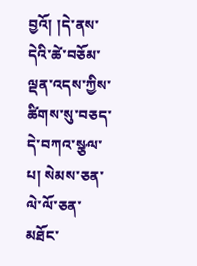བྱའོ། །དེ་ནས་དེའི་ཚེ་བཅོམ་ལྡན་འདས་ཀྱིས་ཚིགས་སུ་བཅད་དེ་བཀའ་སྩལ་པ། སེམས་ཅན་ལེ་ལོ་ཅན་མཐོང་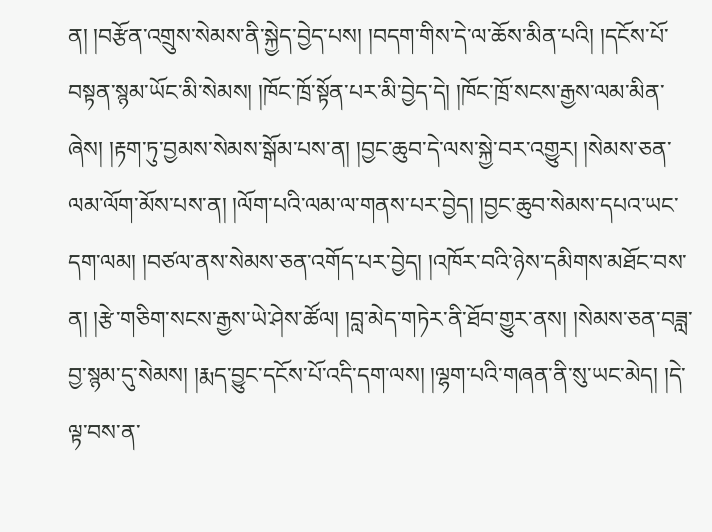ན། །བརྩོན་འགྲུས་སེམས་ནི་སྐྱེད་བྱེད་པས། །བདག་གིས་དེ་ལ་ཆོས་མིན་པའི། །དངོས་པོ་བསྟན་སྙམ་ཡོང་མི་སེམས། །ཁོང་ཁྲོ་སྟོན་པར་མི་བྱེད་དེ། །ཁོང་ཁྲོ་སངས་རྒྱས་ལམ་མིན་ཞེས། །རྟག་ཏུ་བྱམས་སེམས་སྒོམ་པས་ན། །བྱང་ཆུབ་དེ་ལས་སྐྱེ་བར་འགྱུར། །སེམས་ཅན་ལམ་ལོག་མོས་པས་ན། །ལོག་པའི་ལམ་ལ་གནས་པར་བྱེད། །བྱང་ཆུབ་སེམས་དཔའ་ཡང་དག་ལམ། །བཙལ་ནས་སེམས་ཅན་འགོད་པར་བྱེད། །འཁོར་བའི་ཉེས་དམིགས་མཐོང་བས་ན། །རྩེ་གཅིག་སངས་རྒྱས་ཡེ་ཤེས་ཚོལ། །བླ་མེད་གཏེར་ནི་ཐོབ་གྱུར་ནས། །སེམས་ཅན་བཟླ་བྱ་སྙམ་དུ་སེམས། །རྨད་བྱུང་དངོས་པོ་འདི་དག་ལས། །ལྷག་པའི་གཞན་ནི་སུ་ཡང་མེད། །དེ་ལྟ་བས་ན་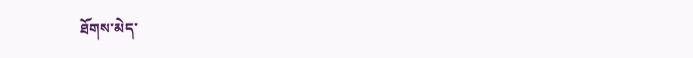ཐོགས་མེད་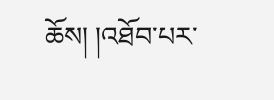ཆོས། །འཐོབ་པར་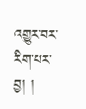འགྱུར་བར་རིག་པར་བྱ། །